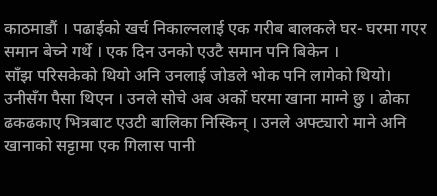काठमाडौं । पढाईको खर्च निकाल्नलाई एक गरीब बालकले घर- घरमा गएर समान बेच्ने गर्थे । एक दिन उनको एउटै समान पनि बिकेन ।
साँझ परिसकेको थियो अनि उनलाई जोडले भोक पनि लागेको थियो। उनीसँग पैसा थिएन । उनले सोचे अब अर्को घरमा खाना माग्ने छु । ढोका ढकढकाए भित्रबाट एउटी बालिका निस्किन् । उनले अफ्ट्यारो माने अनि खानाको सट्टामा एक गिलास पानी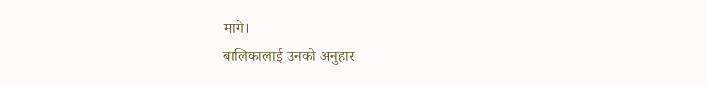मागे।
बालिकालाई उनको अनुहार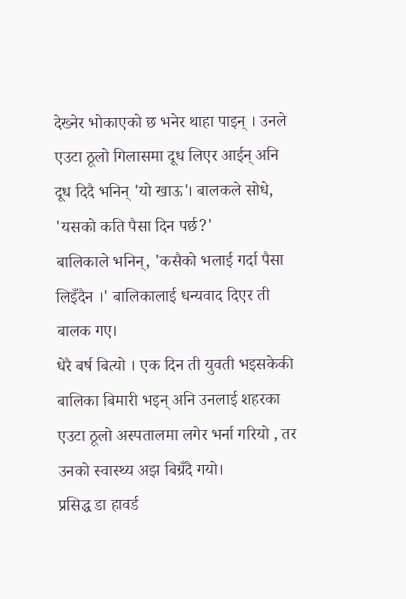देख्नेर भोकाएको छ भनेर थाहा पाइन् । उनले एउटा ठूलो गिलासमा दूध लिएर आईन् अनि दूध दिदै भनिन् 'यो खाऊ'। बालकले सोधे, 'यसको कति पैसा दिन पर्छ?'
बालिकाले भनिन्, 'कसैको भलाई गर्दा पैसा लिइँदैन ।' बालिकालाई धन्यवाद दिएर ती बालक गए।
धेरै बर्ष बित्यो । एक दिन ती युवती भइसकेकी बालिका बिमारी भइन् अनि उनलाई शहरका एउटा ठूलो अस्पतालमा लगेर भर्ना गरियो , तर उनको स्वास्थ्य अझ बिग्रँदै गयो।
प्रसिद्ध डा हावर्ड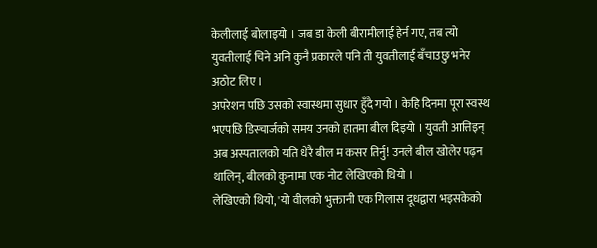केलीलाई बोलाइयो । जब डा केली बीरामीलाई हेर्न गए, तब त्यो युवतीलाई चिने अनि कुनै प्रकारले पनि ती युवतीलाई बँचाउछु भनेर अठोट लिए ।
अपरेशन पछि उसको स्वास्थमा सुधार हुँदै गयो । केहि दिनमा पूरा स्वस्थ भएपछि डिस्चार्जको समय उनको हातमा बील दिइयो । युवती आत्तिइन् अब अस्पतालको यति धेरै बील म कसर तिर्नु! उनले बील खोलेर पढ़न थालिन्, बीलको कुनामा एक नोट लेखिएको थियो ।
लेखिएको थियो, 'यो वीलको भुक्तानी एक गिलास दूधद्वारा भइसकेको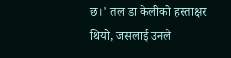छ।' तल डा केलीको हस्ताक्षर थियो, जसलाई उनले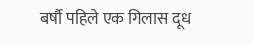बर्षौ पहिले एक गिलास दूध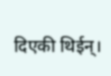दिएकी थिईन्।